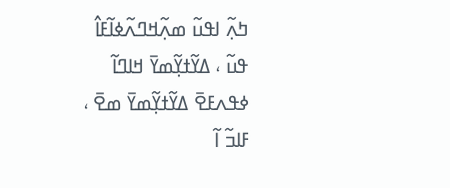ߤߍ߲߬ ߊߟߎ߬ ߘߍ߲߬ߞߣߍ߬ߦߊ߬ߓߊ߮ ߟߎ߬ ، ߡߌ߬ߙߌ߲߬ߘߌ߫ ߞߊߣߊ߬ ߦߟߍߓߐ߫ ߡߌ߬ߙߌ߲߬ߘߌ߫ ߘߐ߫ ، ߓߊߏ߬ ߊ߬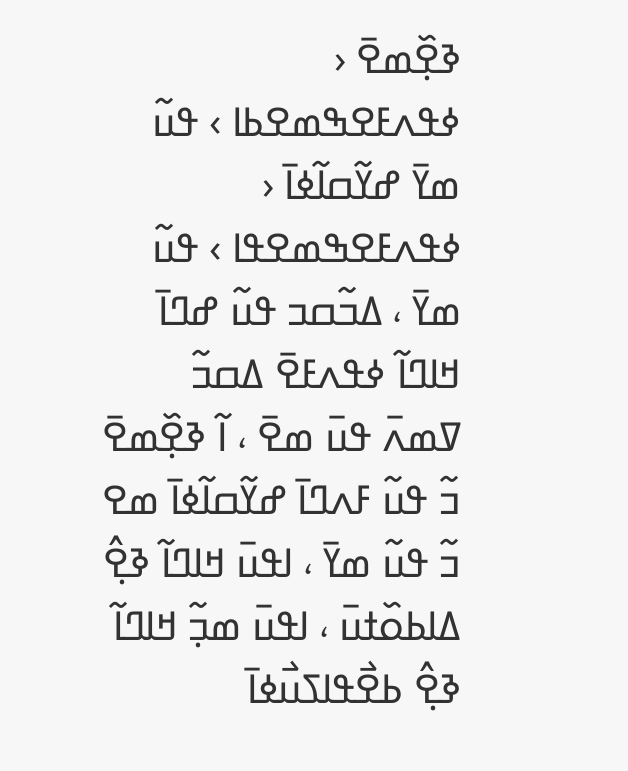ߢߐ߲߰ߘߐ߫ ‹ ߦߟߍߓߐߒߘߐߕߊ › ߟߎ߬ ߘߌ߫ ߝߌ߬ߛߊ߬ߦߊ߫ ‹ ߦߟߍߓߐߒߘߐߟߊ › ߟߎ߬ ߘߌ߫ ، ߡߏ߬ߛߏ ߟߎ߬ ߝߣߊ߫ ߞߊߣߊ߬ ߦߟߍߓߐ߫ ߡߛߏ߬ ߜߘߍ߫ ߟߎ߫ ߘߐ߫ ، ߊ߬ ߢߐ߲߰ߘߐ߫ ߏ߬ ߟߎ߬ ߓߍߣߊ߫ ߝߌ߬ߛߊ߬ߦߊ߫ ߘߐ ߏ߬ ߟߎ߬ ߘߌ߫ ، ߊߟߎ߫ ߞߊߣߊ߬ ߢߐ߲߮ ߡߊߕߋ߰ߙߎ߫ ، ߊߟߎ߫ ߘߏ߲߬ ߞߊߣߊ߬ ߢߐ߲߮ ߕߐ߯ߟߊߖߎ߯ߦߊ߫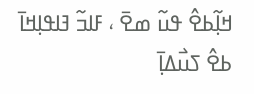ߞߊ߲߬ߕߐ߮ ߟߎ߬ ߘߐ߫ ، ߓߊߏ߬ ߔߊߟߊ߲ߞߊ߫ ߕߐ߮ ߖߎ߯ߡߊ߲߫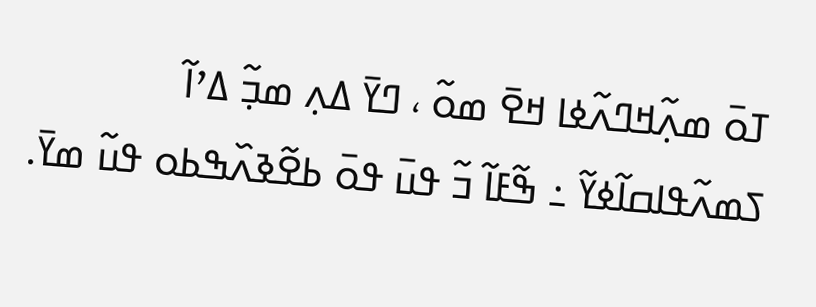ߠߋ߫ ߘߍ߲߬ߞߣߍ߬ߦߊ ߞߐ߫ ߘߋ߬ ، ߣߌ߫ ߡߍ߲ ߘߏ߲߬ ߡߴߊ߬ ߖߘߍ߬ߟߊߛߊ߬ߦߌ߬ ߸ ߒ߬ߓߊ߬ ߏ߬ ߟߎ߫ ߟߋ߫ ߕߐ߬ߢߍ߰ߒߕߋ ߟߎ߬ ߘߌ߫.